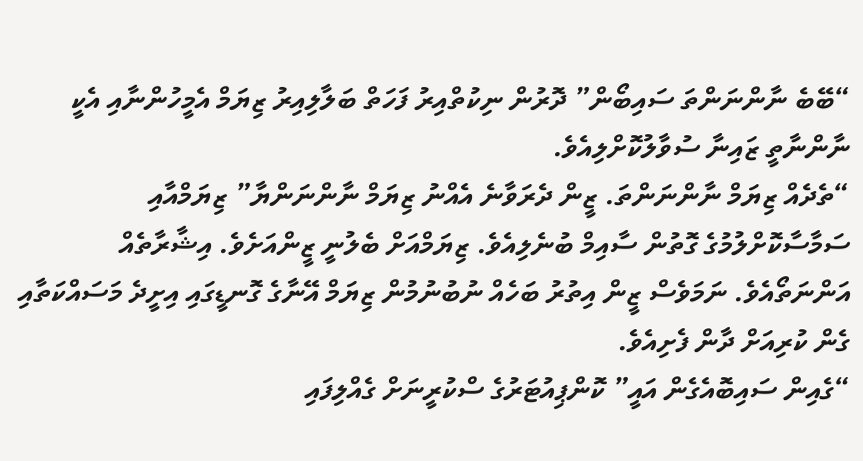“ބޭބެ ނާންނަންތަ ސައިބޯން” ދޮރުން ނިކުތްއިރު ފަހަތް ބަލާލިއިރު ޒިޔަމް އެމީހުންނާއި އެކީ ނާންނާތީ ޒައިނާ ސުވާލުކޮށްލިއެވެ.
“ތެދެއް ޒިޔަމް ނާންނަންތަ. ޒީން ދެރަވާނެ އެއްނު ޒިޔަމް ނާންނަންޔާ” ޒިޔަމްއާއި ސަމާސާކޮށްލުމުގެ ގޮތުން ސާއިމް ބުނެލިއެވެ. ޒިޔަމްއަށް ބެލުނީ ޒީންއަށެވެ. އިޝާރާތެއް އަންނަތޯއެވެ. ނަމަވެސް ޒީން އިތުރު ބަހެއް ނުބުނުމުން ޒިޔަމް އޭނާގެ ގޮނޑީގައި އިށީދެ މަސައްކަތާއި ގެން ކުރިއަށް ދާން ފެށިއެވެ.
“ގެއިން ސައިބޮއެގެން އައީ” ކޮންޕިއުޓަރުގެ ސްކުރީނަށް ގެއްލިފައި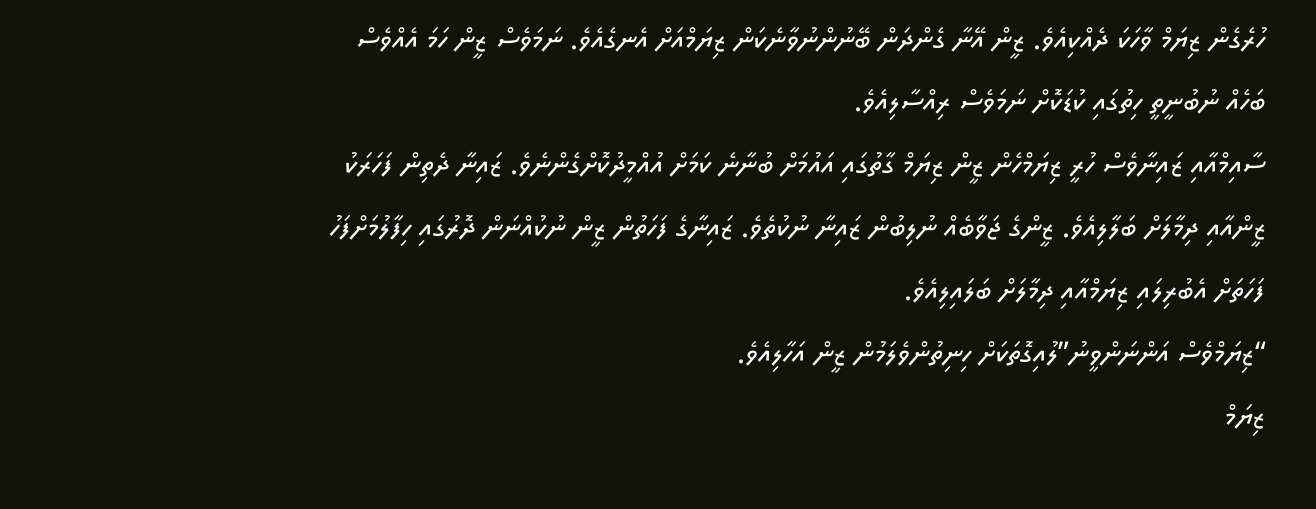ހުރެގެން ޒިޔަމް ވާހަކަ ދެއްކިއެވެ. ޒީން އޭނާ ގެންދަން ބޭނުންނުވާނެކަން ޒިޔަމްއަށް އެނގެއެވެ. ނަމަވެސް ޒީން ހަމަ އެއްވެސް ބަހެއް ނުބުނީތީ ހިތުގައި ކުޑަކޮށް ނަމަވެސް ރިއްސާލިއެވެ.
ސާއިމްއާއި ޒައިނާވެސް ހުރީ ޒިޔަމްހެން ޒީން ޒިޔަމް ގާތުގައި އައުމަށް ބުނާނެ ކަމަށް އުއްމީދުކޮށްގެންނެވެ. ޒައިނާ ދެތިން ފަހަރަކު ޒީންއާއި ދިމާލަށް ބަލާލިއެވެ. ޒީންގެ ޖަވާބެއް ނުލިބުން ޒައިނާ ނުކުތެވެ. ޒައިނާގެ ފަހަތުން ޒީން ނުކުއްނަން ދޮރުގައި ހިފާލުމަށްފަހު ފަހަތަށް އެބުރިލައި ޒިޔަމްއާއި ދިމާލަށް ބަލައިލިއެވެ.
“ޒިޔަމްވެސް އަންނަންވީނު”ލުއިގޮތަކަށް ހިނިތުންވެލަމުން ޒީން އަހާލިއެވެ.
ޒިޔަމް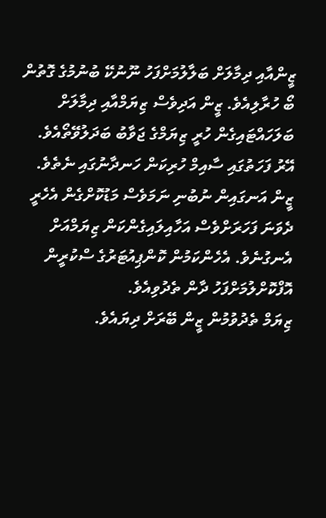ޒީންއާއި ދިމާލަށް ބަލާލުމަށްފަހު ނޫނުކޭ ބުނުމުގެ ގޮތުން ބޯ ހުރާލިއެވެ. ޒީން އަދިވެސް ޒިޔަމްއާއި ދިމާލަށް ބަލަހައްޓައިގެން ހުރީ ޒިޔަމްގެ ޖަވާބު ބަދަލުވޭތޯއެވެ. އޭރު ފަހަތުގައި ސާއިމް ހުރިކަން ހަނދާނުގައި ނެތެވެ.
ޒީން އަނގައިން ނުބުނި ނަމަވެސް މަޑުކޮށްގެން އެހެރީ ދެވަނަ ފަހަރަށްވެސް އަހާއިލައިގެންކަން ޒިޔަމްއަށް އެނގުނެވެ. އެހެންކަމުން ކޮންޕިއުޓަރުގެ ސްކުރީން އޮފްކޮށްލުމަށްފަހު ދާން ތެދުވިއެވެ.
ޒިޔަމް ތެދުވުމުން ޒީން ބޭރަށް ދިޔައެވެ.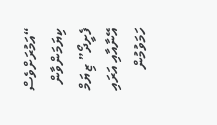“އަމުރަށްވެސް ކިޔަމަންވާން ފެށީދޯ” ޒިޔަމް އޭނާއާއި އަރައި ހަމަވުމުން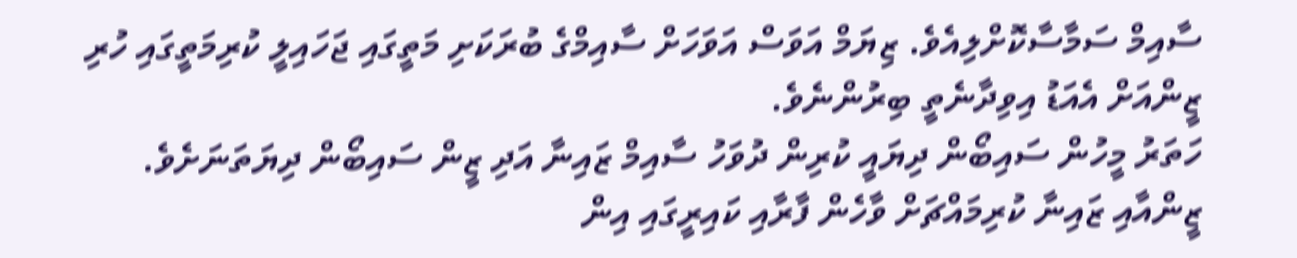ސާއިމް ސަމާސާކޮށްލިއެވެ. ޒިޔަމް އަވަސް އަވަހަށް ސާއިމްގެ ބުރަކަށި މަތީގައި ޖަހައިލީ ކުރިމަތީގައި ހުރި ޒީންއަށް އެއަޑު އިވިދާނެތީ ބިރުންނެވެ.
ހަތަރު މީހުން ސައިބޯން ދިޔައީ ކުރިން ދުވަހު ސާއިމް ޒައިނާ އަދި ޒީން ސައިބޯން ދިޔަތަނަށެވެ. ޒީންއާއި ޒައިނާ ކުރިމައްޗަށް ވާހެން ފާރާއި ކައިރީގައި އިން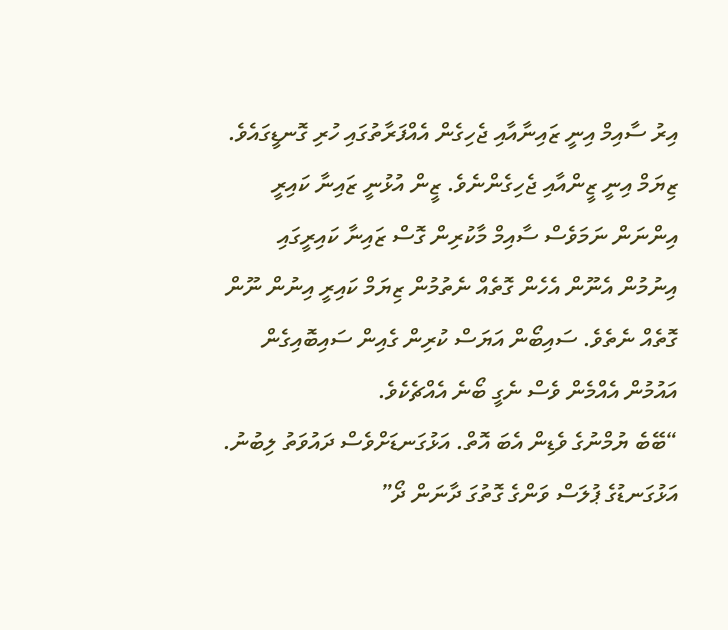އިރު ސާއިމް އިނީ ޒައިނާއާއި ޖެހިގެން އެއްފަރާތުގައި ހުރި ގޮނޑީގައެވެ. ޒިޔަމް އިނީ ޒީންއާއި ޖެހިގެންނެވެ. ޒީން އުޅުނީ ޒައިނާ ކައިރީ އިންނަން ނަމަވެސް ސާއިމް މާކުރިން ގޮސް ޒައިނާ ކައިރީގައި އިނުމުން އެނޫން އެހެން ގޮތެއް ނެތުމުން ޒިޔަމް ކައިރީ އިނުން ނޫން ގޮތެއް ނެތެވެ. ސައިބޯން އަޔަސް ކުރިން ގެއިން ސައިބޮއިގެން އައުމުން އެއްމެން ވެސް ނެގީ ބޯނެ އެއްޗެކެވެ.
“ބޭބެ ޔުމްނުގެ ވެޑިން އެބަ އޮތް. އަޅުގަނޑަށްވެސް ދައުވަތު ލިބުނު. އަޅުގަނޑުގެ ޕުލަސް ވަންގެ ގޮތުގަ ދާނަން ދޯ”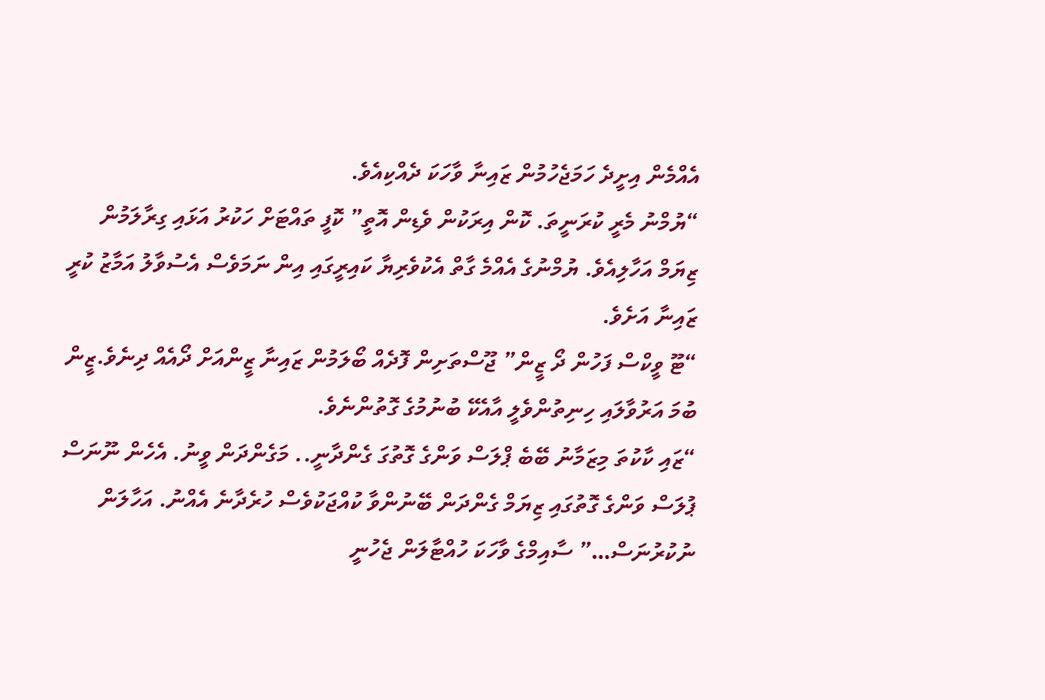އެއްމެން އިށީދެ ހަމަޖެހުމުން ޒައިނާ ވާހަކަ ދެއްކިއެވެ.
“ޔުމްނު މެރީ ކުރަނީތަ. ކޮން އިރަކުން ވެޑިން އޮތީ” ކޮފީ ތައްޓަށް ހަކުރު އަޅައި ގިރާލަމުން ޒިޔަމް އަހާލިއެވެ. ޔުމްނުގެ އެއްމެ ގާތް އެކުވެރިޔާ ކައިރީގައި އިން ނަމަވެސް އެސުވާލު އަމާޒު ކުރީ ޒައިނާ އަށެވެ.
“ޓޫ ވީކްސް ފަހުން ދޯ ޒީން” ޖޫސްތަށިން ފޮދެއް ބޯލަމުން ޒައިނާ ޒީންއަށް ދޯއެއް ދިނެވެ.ޒީން ބުމަ އަރުވާލައި ހިނިތުންވެލީ އާއެކޭ ބުނުމުގެ ގޮތުންނެވެ.
“ޒައި ކާކުތަ މިޒަމާނު ބޭބެ ޕްލަސް ވަންގެ ގޮތުގަ ގެންދާނީ.. މަގެންދަން ވީނު. އެހެން ނޫނަސް ޕުލަސް ވަންގެ ގޮތުގައި ޒިޔަމް ގެންދަން ބޭނުންވާ ކުއްޖަކުވެސް ހުރެދާނެ އެއްނު. އަހާލަން ނުކުރުނަސް…” ސާއިމްގެ ވާހަކަ ހުއްޓާލަން ޖެހުނީ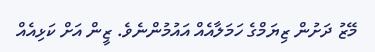މޭޒު ދަށުން ޒިޔަމްގެ ހަމަލާއެއް އައުމުންނެވެ. ޒީން އަށް ކަޅިއެއް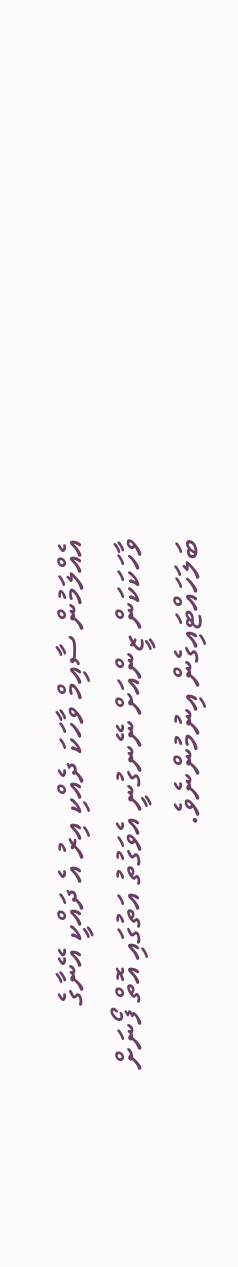އެއްލަމުން ސާއިމް ވާހަކަ ދެއްކި އިރު އެ ދައްކީ އޭނާގެ ވާހަކަކަން ޒީންއަށް ނޭނގުނީ އެވަގުތު އަތުގައި އޮތް ފޯނަށް ބަލަހައްޓައިގެން އިނުމުންނެވެ.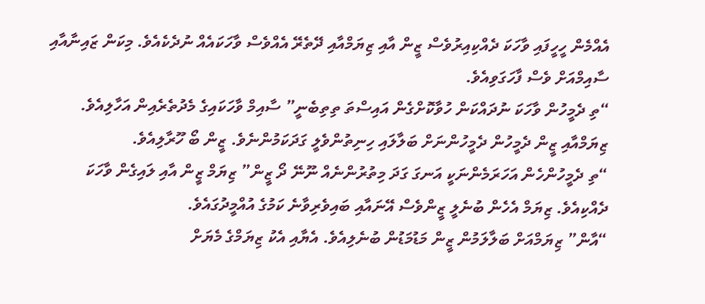އެއްމެން ހީހީފައި ވާހަކަ ދެއްކިއިރުވެސް ޒީން އާއި ޒިޔަމްއާއި ދޭތެރޭ އެއްވެސް ވާހަކައެއް ނުދެކެއެވެ. މިކަން ޒައިނާއާއި ސާއިމްއަށް ވެސް ފާހަގަވިއެވެ.
“ތި ދެމީހުން ވާހަކަ ނުދައްކަން ހުވާކޮށްގެން އައިސްތަ ތިތިބެނީ” ސާއިމް ވާހަކައިގެ މެދުތެރެއިން އަހާލިއެވެ. ޒިޔަމްއާއި ޒީން ދެމީހުން ދެމީހުންނަށް ބަލާލައި ހިނިތުންވެލީ ގަދަކަމުންނެވެ. ޒީން ބޯ ހޫރާލިއެވެ.
“ތި ދެމީހުންހެން އަހަރަމެންނަކީ އަނގަ ގަދަ މިތުރުންނެއް ނޫނޭ ދޯ ޒީން” ޒިޔަމް ޒީން އާއި ލައިގެން ވާހަކަ ދެއްކިއެވެ. ޒިޔަމް އެހެން ބުނެލީ ޒީންވެސް އޭނައާއި ބައިވެރިވާނެ ކަމުގެ އުއްމީދުގައެވެ.
“އާން” ޒިޔަމްއަށް ބަލާލަމުން ޒީން މަޑުމަޑުން ބުނެލިއެވެ. އެޔާއި އެކު ޒިޔަމްގެ މެޔަށް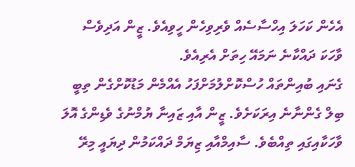އެހެން ކަހަލަ އިހްސާސެއް ވެރިވިހެން ހީވިއެވެ. ޒީން އަދިވެސް ވާހަކަ ދައްކާނެ ނަމައޭ ހިތަށް އެރިއެވެ.
ގެނައި ބުއިންތައް ހުސްކޮށްލުމަށްފަހު އެއްމެން މަޑުކޮށްގެން ތިބީ ބިލް ގެންނާނެ އިރަކަށެވެ. ޒީން އާއި ޒައިނާ ޔުމްނުގެ ވެޑިންގެ އޮލަ ވާހަކާއިގައި ތިއްބެވެ. ސާއިމްއާއި ޒިޔަމް ދައްކަމުން ދިޔައީ މިރޭ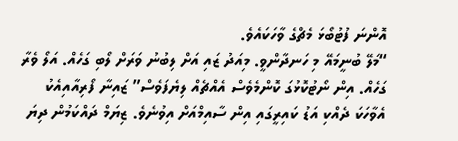އޮންނަ ފުޓުބޯޅަ މެޗްގެ ވާހަކައެވެ.
“މަލޭ ބުނީމައޭ މި ހަނދާންވީ. މިއަދު ޒައި އަށް ލިބުނު ވަރަށް ލޯބި ގަހެއް. އަލޯ ވެރާ ގަހެއް. އިން ނޯޓުކޮޅުގަ ކޮންމެވެސް އެއްޗެއް ލިޔެފަވެސް” ޒައިނާ ފޯރިއާއިއެކު އެވާހަކަ ދެއްކި އަޑު ކައިރީގައި އިން ސާއިމްއަށް އިވުނެވެ. ޒިޔަމް ދައްކަމުން ދިޔަ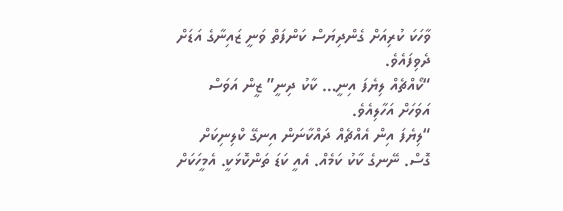ވާހަކަ ކުރިއަށް ގެންދިޔަސް ކަންފަތް ވަނީ ޒައިނާގެ އަޑަށް ދެވިފައެވެ.
“ކޯއްޗެއް ލިޔެފަ އިނީ… ކާކު ދިނީ” ޒީން އަވަސް އަވަހަށް އަހާލިއެވެ.
“ލިޔެފަ އިން އެއްޗެއް ދައްކާނަން އިނގޭ ކްލިނިކަށް ގޮސް. ނޭނގެ ކާކު ކަމެއް. އެއީ ކަޑަ ތަންކޮޅަކީ. އެމީހަކަށް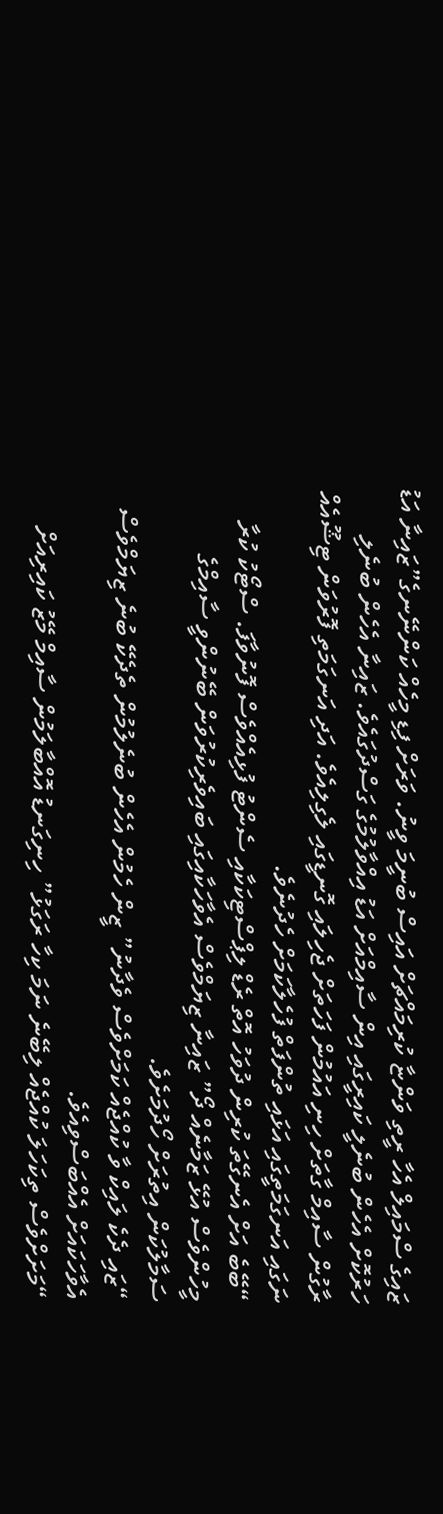ޒައިގެ ސްމައިލް އެހާ ރީތި ވަންޏާ ކުރިމައްޗަށް އައިސް ބުނީމަ ވީނު. ވަރަށް ފިޑި މީހެއް ކަންނޭނގެ”ޒައިނާ އަޑު ހަރުކޮށް އެހެން ބުނެލީ ކައިރީގައި އިން ސާއިމްއަށް އަޑު އިއްވާލުމުގެ ގަސްދުގައެވެ. ޒައިނާ އެހެން ބުނެލި ރާގުން ސާއިމް ގާތަށް ހިނި އައުމުން ފަހަތަށް ޖެހިލައި ގޮނޑީގައި ލެގިލިއެވެ. އަދި އަނގަމަތި ފޮރުވަން ޓިޝޫއެއް ނަގައި އަނގަމަތީގައި އަޅައި ތުންފަތް ފުހެލާކަމަށް ހެދުނެވެ.
“ބޭބެ އަށް އެނގޭތަ ކުރިން ދުވަހު އޮތް ރެޑް ލިޕްސްޓިކަކާއި ސެންޓު ފުޅިއެއްވެސް ފޮނުވާފަ. ސްޓޯކު ކުރާ މީހުންވެސް އުޅޭ ޒަމާނެއް ދޯ” ޒައިނާ ޒިޔަމްވެސް އެވާހަކާއިގައި ބައިވެރިކުރުވަން ބޭނުންވީ ސާއިމްގެ ސަމާލުކަން އިތުރަށް ހޯދުމަށެވެ.
“ޒައި ދެކެ ލައިކް ވާ ކުއްޖެއް ކަމަށްވެސް ވެދާނު” ޒީން ހެމުން އެހެން ބުނެލުމުން ތެދެކޭ ބުނެ ޒިޔަމްވެސް އެވާހަކައަށް އެއްބަސްވިއެވެ.
“މަށަށްވެސް ތިކަހަލަ ކުއްޖެއް ލިބޭނެ ނަމަ ކިހާ ރަގަޅު” ހިނިގަނޑު އޮއްބާލަމުން ސާއިމް މޭޒު ކައިރިއަށް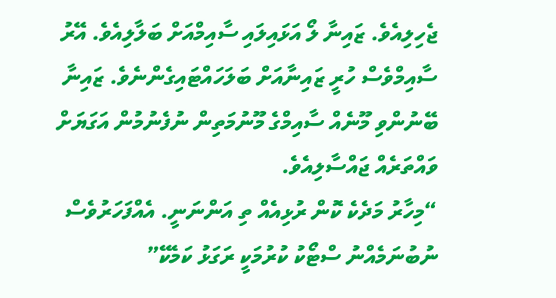ޖެހިލިއެވެ. ޒައިނާ ލޯ އަޅައިލައި ސާއިމްއަށް ބަލާލިއެވެ. އޭރު ސާއިމްވެސް ހުރީ ޒައިނާއަށް ބަލަހައްޓައިގެންނެވެ. ޒައިނާ ބޭނުންވި މޫނެއް ސާއިމްގެ މޫނުމަތިން ނުފެނުމުން އަގަޔަށް ވައްތަރެއް ޖައްސާލިއެވެ.
“މިހާރު މަދެކެ ކޮން ރުޅިއެއް ތި އަންނަނީ. އެއްފަހަރުވެސް ނުބުނަމެއްނު ސްޓޯކު ކުރުމަކީ ރަގަޅު ކަމެކޭ”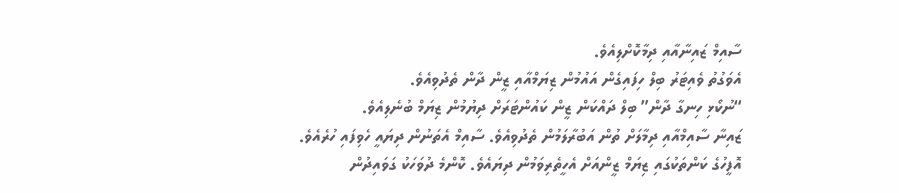ސާއިމް ޒައިނާއާއި ދިމާކޮށްލިއެވެ.
އެވަގުތު ވެއިޓަރު ބިލް ހިފައިގެން އައުމުން ޒިޔަމްއާއި ޒީން ދާން ތެދުވިއެވެ.
“ނުކޯޅި ހިނގާ ދާން” ބިލް ދައްކަން ޒީން ކައުންޓަރަށް ދިޔުމުން ޒިޔަމް ބުނެލިއެވެ.
ޒައިނާ ސާއިމްއާއި ދިމާލަށް ތުން އަބުރާލަމުން ތެދުވިއެވެ. ސާއިމް އެތަނުން ދިޔައީ ހެވިފައި ހުރެއެވެ.
އޮފީހުގެ ކަންތަކުގައި ޒިޔަމް ޒީންއަށް އެހީތެރިވަމުން ދިޔައެވެ. ކޮންމެ ދުވަހަކު ގަވައިދުން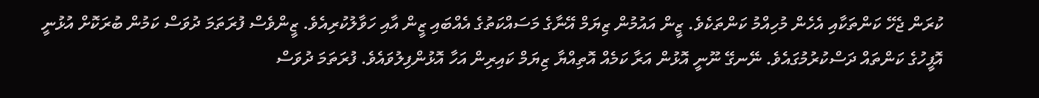ކުރަން ޖެހޭ ކަންތަކާއި އެހެން މުހިއްމު ކަންތަކެވެ. ޒީން އައުމުން ޒިޔަމް އޭނާގެ މަސައްކަތުގެ އެއްބައި ޒީން އާއި ހަވާލުކުރިއެވެ. ޒީންވެސް ފުރަތަމަ ދުވަސް ކަމުން ބުރަކޮށް އުޅުނީ އޮފީހުގެ ކަންތައް ދަސްކުރުމުގައެވެ. ނޭނގޭ ނޫނީ އޮޅުން އަރާ ކަމެއް އޮތިއްޔާ ޒިޔަމް ކައިރިން އަހާ އޮޅުންފިލުވައެވެ. ފުރަތަމަ ދުވަސް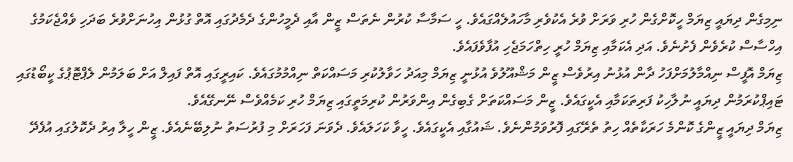ނިމިގެން ދިޔައީ ޒިޔަމް ހީކޮށްގެން ހުރި ވަރަށް ވުރެ އެކުވެރި މާހައުލެއްގައެވެ. ހީ ސަމާސާ ކުރުން ނެތަސް ޒީން އާއި ދެމީހުންގެ ދެމެދުގައި އޮތް ގުޅުން އިހުނަށްވުރެ ބަދަހި ވެއްޖެކަމުގެ އިހްސާސް ކުރެވެން ފެށުނެވެ. އަދި އެކަމާއި ޒިޔަމް ހުރީ ހިތްހަމަޖެހި އުފާވެފައެވެ.
ޒިޔަމް އޮފީސް ނިއްމާލުމަށްފަހު ދާން އުޅުނު އިރުވެސް ޒީން މަޝްއޫލުވެ އުޅުނީ ޒިޔަމް މިއަދު ހަވާލުކުރި މަސައްކަތް ނިއްމުމުގައެވެ. ކައިރީގައި އޮތް ފައިލް އަށް ބަލަމުން ލެޕްޓޮޕުގެ ކީބޯޑުގައި ޓައިޕްކުރަމުން ދިޔައީ ނުލާހިކު ފަރިތަކަމާއި އެކީގައެވެ. ޒީން މަސައްކަތަށް ގެބިގެން އިންވަރުން ކުރިމަތީގައި ޒިޔަމް ހުރި ކަމެއްވެސް ނޭނގޭއެވެ.
ޒިޔަމް ދިޔައީ ޒީންގެ ކޮންމެ ހަރަކާތެއް ހިތު ތެރޭގައި ފޮރުވަމުންނެވެ. ޝައުގާއި އެކީގައެވެ. ހީވާ ކަހަލައެވެ. ދެވަނަ ފަހަރަށް މި ފުރުސަތު ނުލިބޭނެއެވެ. ޒީން ހީލާ އިރު ދެކޮލުގައި އުފެދޭ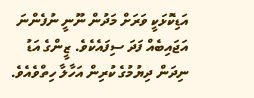އަޑިކޮޅަކީ ވަރަށް މަދުން ނޫނީ ނުފެންނަ އަޖައިބެއް ފަދަ ސިފައެކެވެ. ޒީންގެ އަޑު ނިދަން ދިޔުމުގެ ކުރިން އަހާލާ ހިތްވެއެވެ.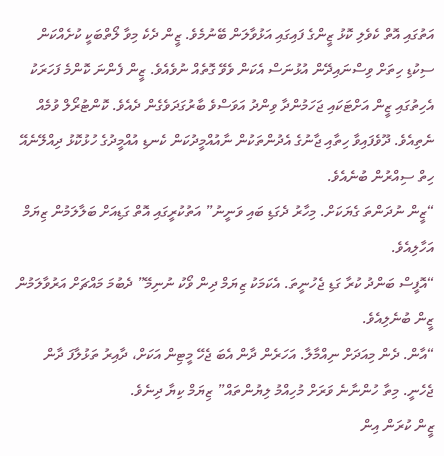އަތުގައި އޮތް ކެވެލި ކޮޅު ޒީންގެ ފައިގައި އަޅުވާލަން ބޭނުމެވެ. ޒީން ދެކެ މިވާ ލޯތްބަކީ ކުށެއްކަން ސިކުޑި ހިތަށް ވިސްނައިދޭން އުޅުނަސް އެކަން ވެވޭ ގޮތެއް ނުވެއެވެ. ޒީން ފެންނަ ކޮންމެ ފަހަރަކު އެހިތުގައި ޒީން އަށްޓަކައި ޖަހަމުންދާ ވިންދު އަވަސްވެ ބާރުގަދަވެގެން ދެއެވެ. ކޮންޓުރޯލް ވުމެއް ނެތިއެވެ. ދޫވެފައިވާ ހިތާއި ޖާނުގެ އެދުންތަކުން ނާއުއްމީދުކަން ކެނޑި އުއްމީދުގެ ހުޅުކޮޅު ދިއްލޭނެއޭ ހިތް ސިއްރުން ބުނެއެވެ.
“ޒީން ނުދަންތަ ގެޔަކަށް. މިހާރު ދެގަޑި ބައި ވަނީނު” އަތުކުރީގައި އޮތް ގަޑިއަށް ބަލާލަމުން ޒިޔަމް އަހާލިއެވެ.
“އޮފީސް ބަންދު ކުރާ ގަޑި ޖެހުނީތަ. އެކަމަކު ޒިޔަމް ދިން ވޯކު ނުނިމޭ” ދެބުމަ މައްޗަށް އަރުވާލަމުން ޒީން ބުނެލިއެވެ.
“އާން. ދެން މިއަދަށް ނިއްމާލާ. އަހަރެން ދާން އެބަ ޖެހޭ މީޓިން އަކަށް، ދާއިރު ތަޅުލާފަ ދާން ޖެހެނީ. މިތާ ހުންނާނެ ވަރަށް މުހިއްމު ލިޔުންތައް” ޒިޔަމް ކިޔާ ދިނެވެ.
ޒީން ކުރަން އިން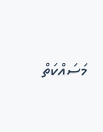މަސައްކަތް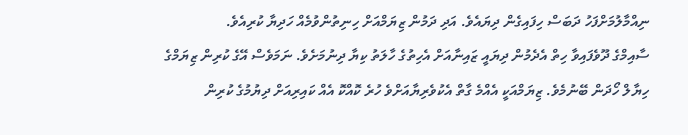ނިއްމާލުމަށްފަހު ދަބަސް ހިފައިގެން ދިޔައެވެ. އަދި ދަމުން ޒިޔަމްއަށް ހިނިތުންވުމެއް ހަދިޔާ ކުރިއެވެ.
ސާއިމްގެ ދޫވެފައިވާ ހިތް އެދެމުން ދިޔައީ ޒައިނާއަށް އެހިތުގެ ހާލަތު ކިޔާ ދިނުމަށެވެ. ނަމަވެސް އޭގެ ކުރިން ޒިޔަމްގެ ހިޔާލް ހޯދަން ބޭނުމެވެ. ޒިޔަމްއަކީ އެއްމެ ގާތް އެކުވެރިޔާއަށްވެ ހުރެ ކޮއްކޮ އެއް ކައިރިއަށް ދިޔުމުގެ ކުރިން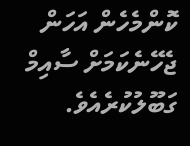ކޮންމެހެން އަހަން ޖެހޭނެކަމަށް ސާއިމް ގަބޫލުކުރެއެވެ.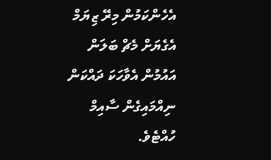އެހެންކަމުން މިރޭ ޒިޔަމް އެގެޔަށް މެޗް ބަލަން އައުމުން އެވާހަކަ ދައްކަން ނިއްމައިގެން ސާއިމް ހުއްޓެވެ.